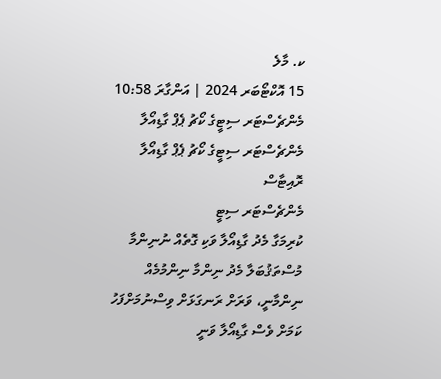ކ. މާލެ
15 އޮކްޓޯބަރ 2024 | އަންގާރަ 10:58
މެންޗެސްޓަރ ސިޓީގެ ކޯޗު ޕެޕް ގާޑިއޯލާ
މެންޗެސްޓަރ ސިޓީގެ ކޯޗު ޕެޕް ގާޑިއޯލާ
ރޮއިޓާސް
މެންޗެސްޓަރ ސިޓީ
ކުރިމަގާ މެދު ގާޑިއޯލާ ވަކި ގޮތެއް ނުނިންމާ
މުސްތަޤުބަލާ މެދު ނިންމާ ނިންމުމެއް ނިންމާނީ، ވަރަށް ރަނގަޅަށް ވިސްނުމަށްފަހު ކަމަށް ވެސް ގާޑިއޯލާ ވަނީ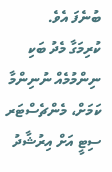ބުނެފަ އެވެ.
ކުރިމަގާ މެދު ބަކި ނިންމުމެއް ނުނިންމާ ކަމަށް، މެންޗެސްޓަރ ސިޓީ އަށް އިރުޝާދު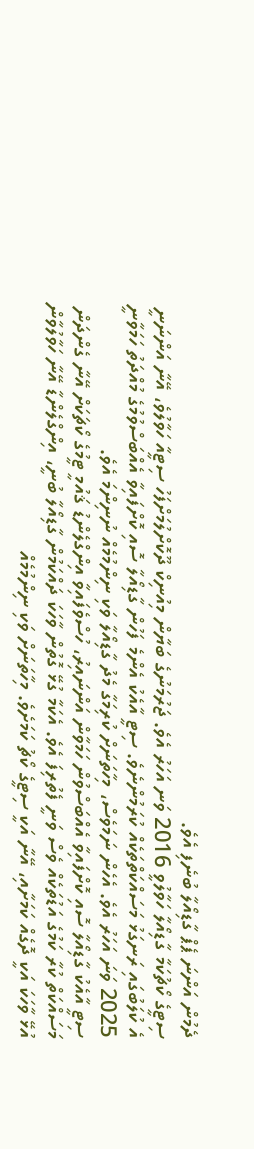ދެމުން އަންނަ ޕެޕް ގާޑިއޯލާ ބުނެފި އެވެ.
ސިޓީގެ ކޯޗުކަމާ ގާޑިއޯލާ ހަވާލުވީ 2016 ވަނ އަހަރު އެވެ. ޖަރުމަނުގެ ބަޔާން މިއުނިކް ދޫކޮށްލުމަށްފަހު ސިޓީއާ ހަވާލުވެ، އޭނާ އަންނަނީ އެ ކުލަބުގައި ރަނގަޅު މަސައްކަތްތަކެއް ކުރަމުންނެވެ. ސިޓީ އާއެކު އެންމެ ފަހުން ގާޑިއޯލާ ސޮއި ކޮށްފައިވާ އެއްބަސްވުމުގެ މުއްދަތު ހަމަވާނީ 2025 ވަނަ އަހަރު އެވެ. އެހެން ނަމަވެސް، މިހާތަނަށް ކުރިމަގާ މެދު ގާޑިއޯލާ ވަކި ނިންމުމެއް ނުނިންމަ އެވެ.
ސިޓީ އާއެކު ގާޑިއޯލާ ސޮއި ކޮށްފައިވާ އެއްބަސްވުން ހަމަވާން އަންނައިރު، ހުސްވެފައިވާ އިންގްލެންޑު ޤައުމީ ޓީމުގެ ކޯޗަކަށް އޭނާ ގެންދަން މަސައްކަތް ކުރާ ކަމުގެ އަޑުތަކެއް ވެސް ވަނީ ފެތުރިފަ އެވެ. އެކަމާ ގުޅޭ ގޮތުން ވާހަކަ ދައްކަމުން ގާޑިއޯލާ ބުނީ، އިންގްލެންޑާ އޭނާ ހަވާލުވާން އުޅޭ ވާހަކަ އަކީ ދޮގެއް ކަމަށާއި، އޭނާ އަކީ ސިޓީގެ ކޯޗު ކަމަށެވެ. މިހާތަނަށް ވަކި ނިންމުމެއް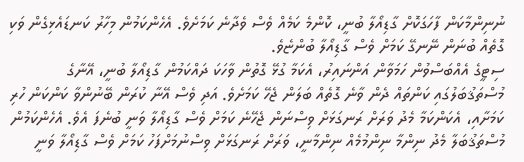ނުނިންމާކަން ފާހަގަކޮށް ގާޑިއޯލާ ބުނީ، ކޮންމެ ކަމެއް ވެސް ވެދާނެ ކަމަށެވެ. އެހެންކަމުން މިހާރު ކަނޑައެޅިގެން ވަކި ގޮތެއް ބުނަން ނޭނގޭ ކަމަށް ވެސް ގާޑިއޯލާ ބުންޏެވެ.
ސިޓީގެ އެއްބަސްވުން ހަމަވާން އަންނައިރު، އެކަމާ ގުޅޭ ގޮތުން ވާހަކަ ދައްކަމުން ގާޑިއޯލާ ބުނީ، އޭނާގެ މުސްތަޤުބަލުގައި ކަންތައް ދެން ވާނެ ގޮތެއް ބަލަން ޖެހޭ ކަމަށެވެ. އަދި ވެސް އޭނާ ކުރަން ބޭނުންވާ ކަންކަން ހުރި ކަމަށާއި، އެކަންކަމާ މެދު ވަރަށް ރަނގަޅަށް ވިސްނަން ޖެހޭނެ ކަމަށް ވެސް ގާޑިއޯލާ ވަނީ ބުނެފަ އެވެ. އެހެންކަމުން މުސްތަޤުބަލާ މެދު ނިންމާ ނިންމުމެއް ނިންމާނީ، ވަރަށް ރަނގަޅަށް ވިސްނުމަށްފަހު ކަމަށް ވެސް ގާޑިއޯލާ ވަނީ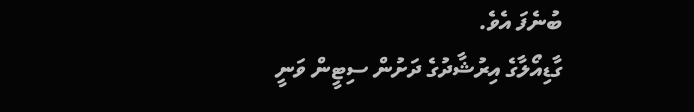ބުނެފަ އެވެ.
ގާޑިއޯލާގެ އިރުޝާދުގެ ދަށުން ސިޓީން ވަނީ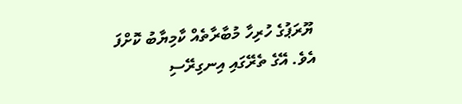ޔޫރަޕުގެ ހުރިހާ މުބާރާތެއް ކާމިޔާބު ކޮށްފަ އެވެ. އޭގެ ތެރޭގައި އިނގިރޭސި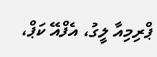ޕްރިމިއާ ލީގު، އެފްއޭ ކަޕް،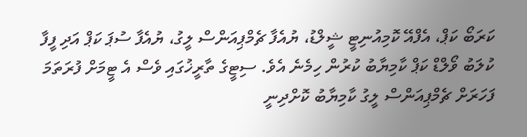ކަރަބޯ ކަޕް، އެފްއޭ ކޮމިއުނިޓީ ޝީލްޑު، ޔުއެފާ ޗެމްޕިއަންސް ލީގު، ޔުއެފާ ސުޕަ ކަޕް އަދި ފީފާ ކުލަބު ވޯލްޑް ކަޕް ކާމިޔާބު ކުރުން ހިމެނެ އެވެ. ސިޓީގެ ތާރީޚުގައި ވެސް އެ ޓީމަށް ފުރަތަމަ ފަހަރަށް ޗެމްޕިއަންސް ލީގު ކާމިޔާބު ކޮށްދިނީ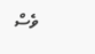ވެސް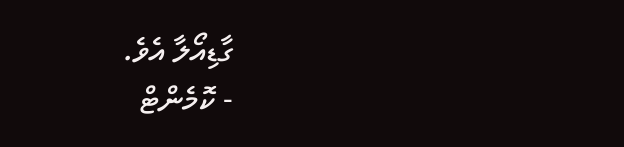ގާޑިއޯލާ އެވެ.
- ކޮމެންޓް